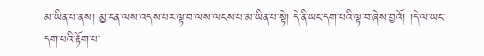མ་ཡིན་པ་ནས། མྱ་ངན་ལས་འདས་པར་ལྟ་བ་ལས་ལངས་པ་མ་ཡིན་པ་སྟེ། དེ་ནི་ཡང་དག་པའི་ལྟ་བ་ཞེས་བྱའོ། །དེ་ལ་ཡང་དག་པའི་རྟོག་པ་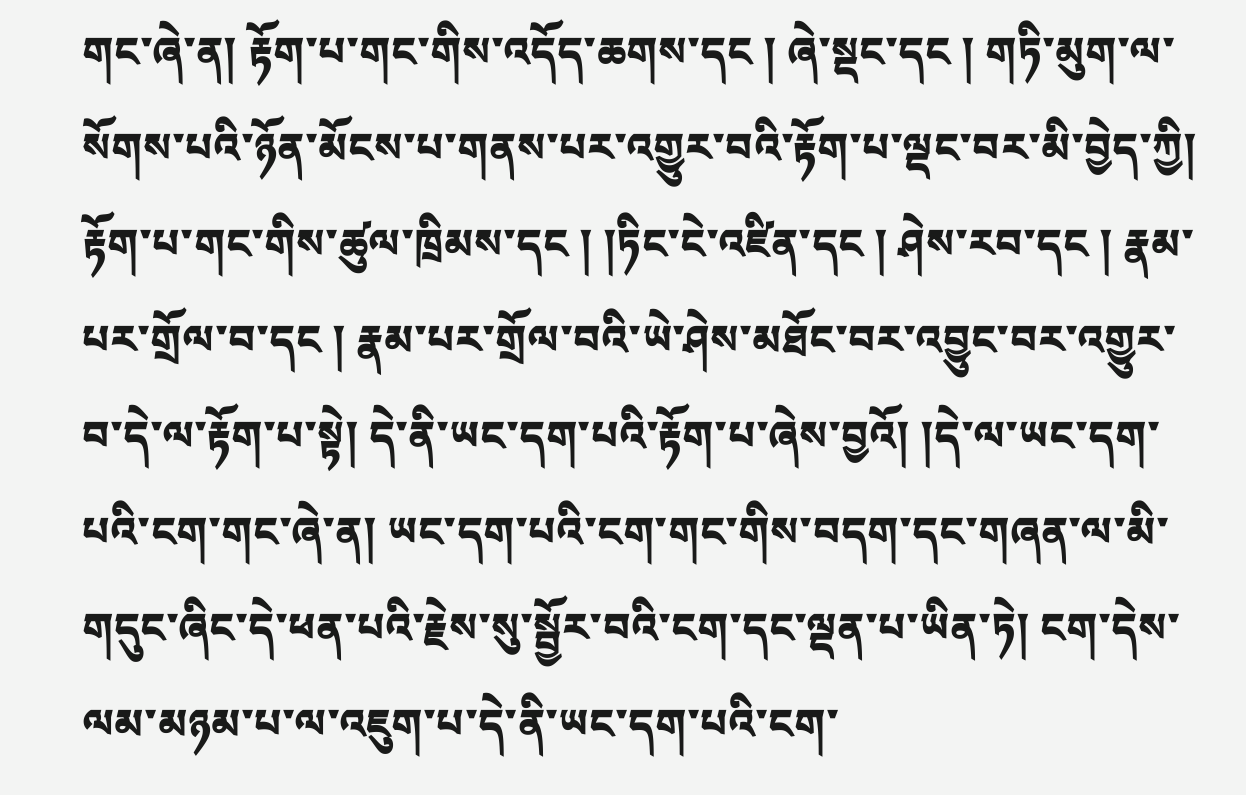གང་ཞེ་ན། རྟོག་པ་གང་གིས་འདོད་ཆགས་དང ། ཞེ་སྡང་དང ། གཏི་མུག་ལ་སོགས་པའི་ཉོན་མོངས་པ་གནས་པར་འགྱུར་བའི་རྟོག་པ་ལྡང་བར་མི་བྱེད་ཀྱི། རྟོག་པ་གང་གིས་ཚུལ་ཁྲིམས་དང ། །ཏིང་ངེ་འཛིན་དང ། ཤེས་རབ་དང ། རྣམ་པར་གྲོལ་བ་དང ། རྣམ་པར་གྲོལ་བའི་ཡེ་ཤེས་མཐོང་བར་འབྱུང་བར་འགྱུར་བ་དེ་ལ་རྟོག་པ་སྟེ། དེ་ནི་ཡང་དག་པའི་རྟོག་པ་ཞེས་བྱའོ། །དེ་ལ་ཡང་དག་པའི་ངག་གང་ཞེ་ན། ཡང་དག་པའི་ངག་གང་གིས་བདག་དང་གཞན་ལ་མི་གདུང་ཞིང་དེ་ཕན་པའི་རྗེས་སུ་སྦྱོར་བའི་ངག་དང་ལྡན་པ་ཡིན་ཏེ། ངག་དེས་ལམ་མཉམ་པ་ལ་འཇུག་པ་དེ་ནི་ཡང་དག་པའི་ངག་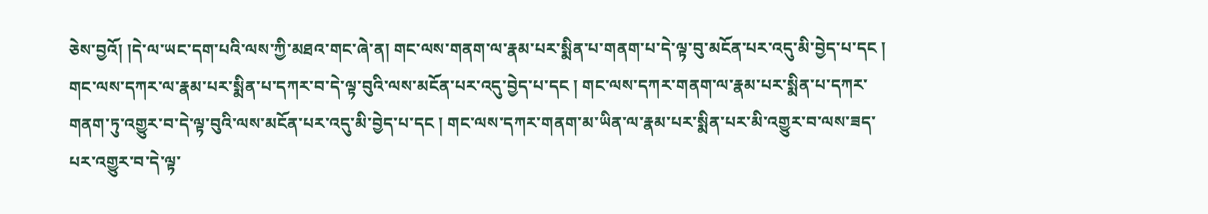ཅེས་བྱའོ། །དེ་ལ་ཡང་དག་པའི་ལས་ཀྱི་མཐའ་གང་ཞེ་ན། གང་ལས་གནག་ལ་རྣམ་པར་སྨིན་པ་གནག་པ་དེ་ལྟ་བུ་མངོན་པར་འདུ་མི་བྱེད་པ་དང ། གང་ལས་དཀར་ལ་རྣམ་པར་སྨིན་པ་དཀར་བ་དེ་ལྟ་བུའི་ལས་མངོན་པར་འདུ་བྱེད་པ་དང ། གང་ལས་དཀར་གནག་ལ་རྣམ་པར་སྨིན་པ་དཀར་གནག་ཏུ་འགྱུར་བ་དེ་ལྟ་བུའི་ལས་མངོན་པར་འདུ་མི་བྱེད་པ་དང ། གང་ལས་དཀར་གནག་མ་ཡིན་ལ་རྣམ་པར་སྨིན་པར་མི་འགྱུར་བ་ལས་ཟད་པར་འགྱུར་བ་དེ་ལྟ་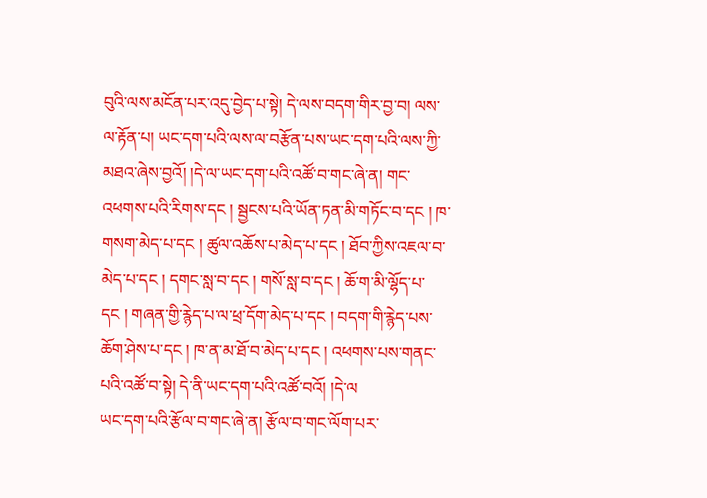བུའི་ལས་མངོན་པར་འདུ་བྱེད་པ་སྟེ། དེ་ལས་བདག་གིར་བྱ་བ། ལས་ལ་རྟོན་པ། ཡང་དག་པའི་ལས་ལ་བརྩོན་པས་ཡང་དག་པའི་ལས་ཀྱི་མཐའ་ཞེས་བྱའོ། །དེ་ལ་ཡང་དག་པའི་འཚོ་བ་གང་ཞེ་ན། གང་འཕགས་པའི་རིགས་དང ། སྦྱངས་པའི་ཡོན་ཏན་མི་གཏོང་བ་དང ། ཁ་གསག་མེད་པ་དང ། ཚུལ་འཆོས་པ་མེད་པ་དང ། ཐོབ་ཀྱིས་འཇལ་བ་མེད་པ་དང ། དགང་སླ་བ་དང ། གསོ་སླ་བ་དང ། ཆོ་ག་མི་ལྷོད་པ་དང ། གཞན་གྱི་རྙེད་པ་ལ་ཕྲ་དོག་མེད་པ་དང ། བདག་གི་རྙེད་པས་ཆོག་ཤེས་པ་དང ། ཁ་ན་མ་ཐོ་བ་མེད་པ་དང ། འཕགས་པས་གནང་པའི་འཚོ་བ་སྟེ། དེ་ནི་ཡང་དག་པའི་འཚོ་བའོ། །དེ་ལ
ཡང་དག་པའི་རྩོལ་བ་གང་ཞེ་ན། རྩོལ་བ་གང་ལོག་པར་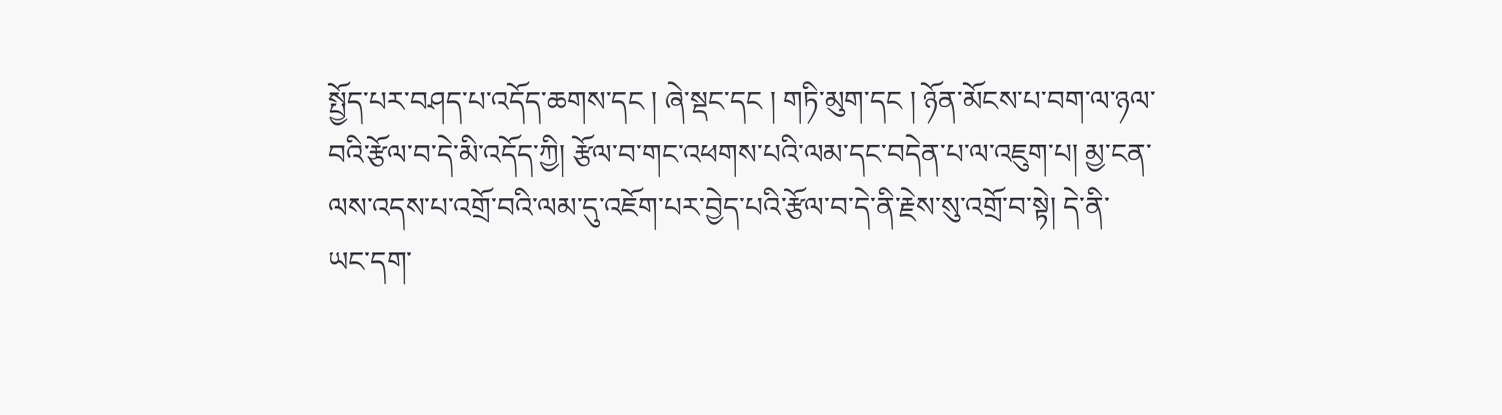སྤྱོད་པར་བཤད་པ་འདོད་ཆགས་དང ། ཞེ་སྡང་དང ། གཏི་མུག་དང ། ཉོན་མོངས་པ་བག་ལ་ཉལ་བའི་རྩོལ་བ་དེ་མི་འདོད་ཀྱི། རྩོལ་བ་གང་འཕགས་པའི་ལམ་དང་བདེན་པ་ལ་འཇུག་པ། མྱ་ངན་ལས་འདས་པ་འགྲོ་བའི་ལམ་དུ་འཇོག་པར་བྱེད་པའི་རྩོལ་བ་དེ་ནི་རྗེས་སུ་འགྲོ་བ་སྟེ། དེ་ནི་ཡང་དག་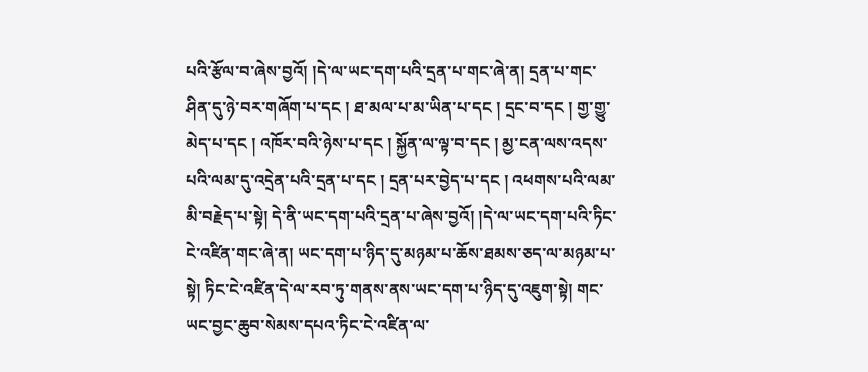པའི་རྩོལ་བ་ཞེས་བྱའོ། །དེ་ལ་ཡང་དག་པའི་དྲན་པ་གང་ཞེ་ན། དྲན་པ་གང་ཤིན་དུ་ཉེ་བར་གཞོག་པ་དང ། ཐ་མལ་པ་མ་ཡིན་པ་དང ། དྲང་བ་དང ། གྱ་གྱུ་མེད་པ་དང ། འཁོར་བའི་ཉེས་པ་དང ། སྐྱོན་ལ་ལྟ་བ་དང ། མྱ་ངན་ལས་འདས་པའི་ལམ་དུ་འདྲེན་པའི་དྲན་པ་དང ། དྲན་པར་བྱེད་པ་དང ། འཕགས་པའི་ལམ་མི་བརྗེད་པ་སྟེ། དེ་ནི་ཡང་དག་པའི་དྲན་པ་ཞེས་བྱའོ། །དེ་ལ་ཡང་དག་པའི་ཏིང་ངེ་འཛིན་གང་ཞེ་ན། ཡང་དག་པ་ཉིད་དུ་མཉམ་པ་ཆོས་ཐམས་ཅད་ལ་མཉམ་པ་སྟེ། ཏིང་ངེ་འཛིན་དེ་ལ་རབ་ཏུ་གནས་ནས་ཡང་དག་པ་ཉིད་དུ་འཇུག་སྟེ། གང་ཡང་བྱང་ཆུབ་སེམས་དཔའ་ཏིང་ངེ་འཛིན་ལ་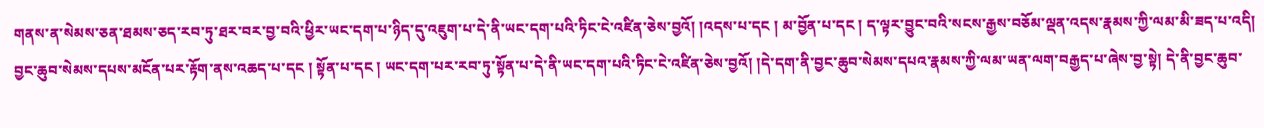གནས་ན་སེམས་ཅན་ཐམས་ཅད་རབ་ཏུ་ཐར་བར་བྱ་བའི་ཕྱིར་ཡང་དག་པ་ཉིད་དུ་འཇུག་པ་དེ་ནི་ཡང་དག་པའི་ཏིང་ངེ་འཛིན་ཅེས་བྱའོ། །འདས་པ་དང ། མ་བྱོན་པ་དང ། ད་ལྟར་བྱུང་བའི་སངས་རྒྱས་བཅོམ་ལྡན་འདས་རྣམས་ཀྱི་ལམ་མི་ཟད་པ་འདི། བྱང་ཆུབ་སེམས་དཔས་མངོན་པར་རྟོག་ནས་འཆད་པ་དང ། སྟོན་པ་དང ། ཡང་དག་པར་རབ་ཏུ་སྟོན་པ་དེ་ནི་ཡང་དག་པའི་ཏིང་ངེ་འཛིན་ཅེས་བྱའོ། །དེ་དག་ནི་བྱང་ཆུབ་སེམས་དཔའ་རྣམས་ཀྱི་ལམ་ཡན་ལག་བརྒྱད་པ་ཞེས་བྱ་སྟེ། དེ་ནི་བྱང་ཆུབ་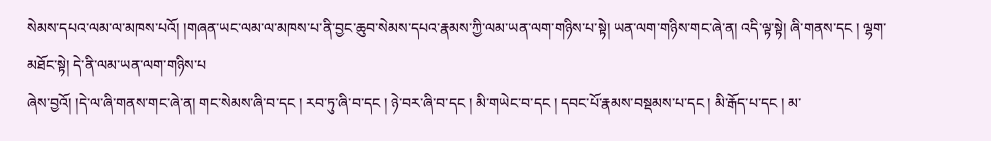སེམས་དཔའ་ལམ་ལ་མཁས་པའོ། །གཞན་ཡང་ལམ་ལ་མཁས་པ་ནི་བྱང་ཆུབ་སེམས་དཔའ་རྣམས་ཀྱི་ལམ་ཡན་ལག་གཉིས་པ་སྟེ། ཡན་ལག་གཉིས་གང་ཞེ་ན། འདི་ལྟ་སྟེ། ཞི་གནས་དང ། ལྷག་མཐོང་སྟེ། དེ་ནི་ལམ་ཡན་ལག་གཉིས་པ
ཞེས་བྱའོ། །དེ་ལ་ཞི་གནས་གང་ཞེ་ན། གང་སེམས་ཞི་བ་དང ། རབ་ཏུ་ཞི་བ་དང ། ཉེ་བར་ཞི་བ་དང ། མི་གཡེང་བ་དང ། དབང་པོ་རྣམས་བསྡམས་པ་དང ། མི་རྒོད་པ་དང ། མ་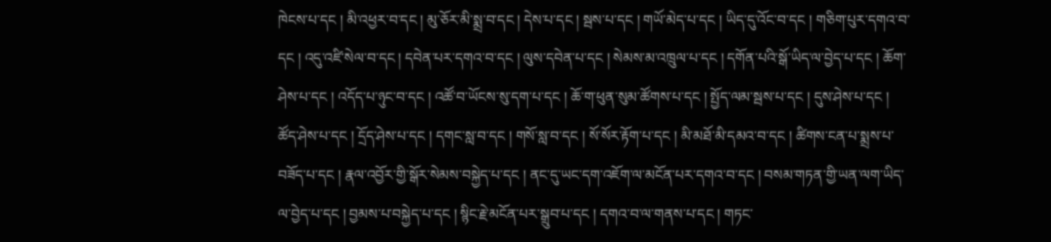ཁེངས་པ་དང ། མི་འཕྱར་བ་དང ། མུ་ཅོར་མི་སྨྲ་བ་དང ། དེས་པ་དང ། སྦས་པ་དང ། གཡོ་མེད་པ་དང ། ཡིད་དུ་འོང་བ་དང ། གཅིག་པུར་དགའ་བ་དང ། འདུ་འཛི་སེལ་བ་དང ། དབེན་པར་དགའ་བ་དང ། ལུས་དབེན་པ་དང ། སེམས་མ་འཁྲུལ་པ་དང ། དགོན་པའི་སྒོ་ཡིད་ལ་བྱེད་པ་དང ། ཆོག་ཤེས་པ་དང ། འདོད་པ་ཉུང་བ་དང ། འཚོ་བ་ཡོངས་སུ་དག་པ་དང ། ཆོ་ག་ཕུན་སུམ་ཚོགས་པ་དང ། སྤྱོད་ལམ་སྦས་པ་དང ། དུས་ཤེས་པ་དང ། ཚོད་ཤེས་པ་དང ། དྲོད་ཤེས་པ་དང ། དགང་སླ་བ་དང ། གསོ་སླ་བ་དང ། སོ་སོར་རྟོག་པ་དང ། མི་མཐོ་མི་དམའ་བ་དང ། ཚིགས་ངན་པ་སྨྲས་པ་བཟོད་པ་དང ། རྣལ་འབྱོར་གྱི་སྒོར་སེམས་བསྐྱེད་པ་དང ། ནང་དུ་ཡང་དག་འཇོག་ལ་མངོན་པར་དགའ་བ་དང ། བསམ་གཏན་གྱི་ཡན་ལག་ཡིད་ལ་བྱེད་པ་དང ། བྱམས་པ་བསྐྱེད་པ་དང ། སྙིང་རྗེ་མངོན་པར་སྒྲུབ་པ་དང ། དགའ་བ་ལ་གནས་པ་དང ། གཏང་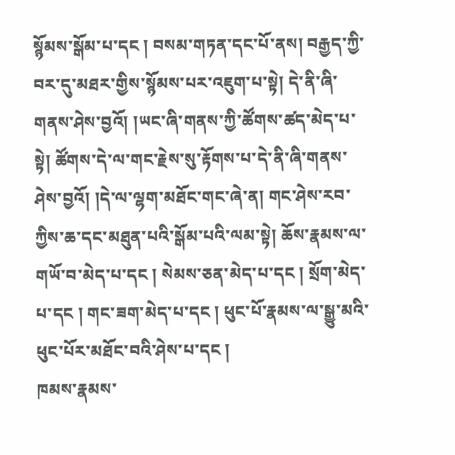སྙོམས་སྒོམ་པ་དང ། བསམ་གཏན་དང་པོ་ནས། བརྒྱད་ཀྱི་བར་དུ་མཐར་གྱིས་སྙོམས་པར་འཇུག་པ་སྟེ། དེ་ནི་ཞི་གནས་ཤེས་བྱའོ། །ཡང་ཞི་གནས་ཀྱི་ཚོགས་ཚད་མེད་པ་སྟེ། ཚོགས་དེ་ལ་གང་རྗེས་སུ་རྟོགས་པ་དེ་ནི་ཞི་གནས་ཤེས་བྱའོ། །དེ་ལ་ལྷག་མཐོང་གང་ཞེ་ན། གང་ཤེས་རབ་ཀྱིས་ཆ་དང་མཐུན་པའི་སྒོམ་པའི་ལམ་སྟེ། ཆོས་རྣམས་ལ་གཡོ་བ་མེད་པ་དང ། སེམས་ཅན་མེད་པ་དང ། སྲོག་མེད་པ་དང ། གང་ཟག་མེད་པ་དང ། ཕུང་པོ་རྣམས་ལ་སྒྱུ་མའི་ཕུང་པོར་མཐོང་བའི་ཤེས་པ་དང །
ཁམས་རྣམས་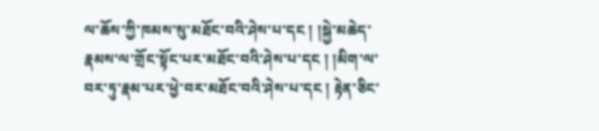ལ་ཆོས་ཀྱི་ཁམས་སུ་མཐོང་བའི་ཤེས་པ་དང ། །སྐྱེ་མཆེད་རྣམས་ལ་གྲོང་སྟོང་པར་མཐོང་བའི་ཤེས་པ་དང ། །མིག་ལ་བར་ཏུ་རྣམ་པར་ཕྱེ་བར་མཐོང་བའི་ཤེས་པ་དང ། རྟེན་ཅིང་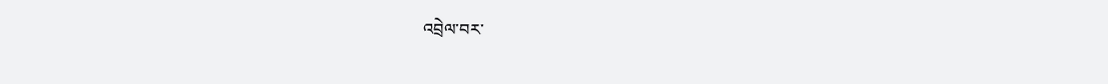འབྲེལ་བར་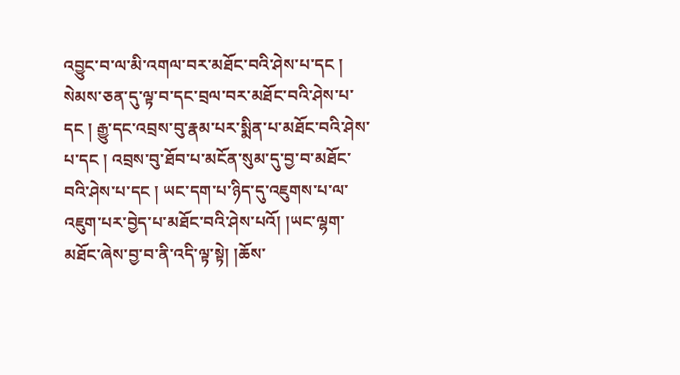འབྱུང་བ་ལ་མི་འགལ་བར་མཐོང་བའི་ཤེས་པ་དང ། སེམས་ཅན་དུ་ལྟ་བ་དང་བྲལ་བར་མཐོང་བའི་ཤེས་པ་དང ། རྒྱུ་དང་འབྲས་བུ་རྣམ་པར་སྨིན་པ་མཐོང་བའི་ཤེས་པ་དང ། འབྲས་བུ་ཐོབ་པ་མངོན་སུམ་དུ་བྱ་བ་མཐོང་བའི་ཤེས་པ་དང ། ཡང་དག་པ་ཉིད་དུ་འཇུགས་པ་ལ་འཇུག་པར་བྱེད་པ་མཐོང་བའི་ཤེས་པའོ། །ཡང་ལྷག་མཐོང་ཞེས་བྱ་བ་ནི་འདི་ལྟ་སྟེ། །ཆོས་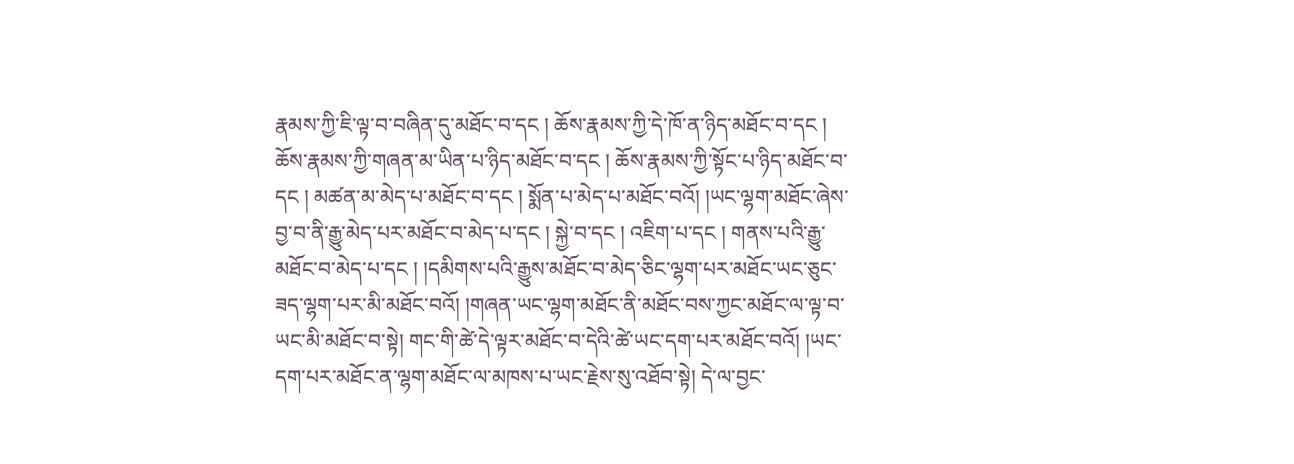རྣམས་ཀྱི་ཇི་ལྟ་བ་བཞིན་དུ་མཐོང་བ་དང ། ཆོས་རྣམས་ཀྱི་དེ་ཁོ་ན་ཉིད་མཐོང་བ་དང ། ཆོས་རྣམས་ཀྱི་གཞན་མ་ཡིན་པ་ཉིད་མཐོང་བ་དང ། ཆོས་རྣམས་ཀྱི་སྟོང་པ་ཉིད་མཐོང་བ་དང ། མཚན་མ་མེད་པ་མཐོང་བ་དང ། སྨོན་པ་མེད་པ་མཐོང་བའོ། །ཡང་ལྷག་མཐོང་ཞེས་བྱ་བ་ནི་རྒྱུ་མེད་པར་མཐོང་བ་མེད་པ་དང ། སྐྱེ་བ་དང ། འཇིག་པ་དང ། གནས་པའི་རྒྱུ་མཐོང་བ་མེད་པ་དང ། །དམིགས་པའི་རྒྱུས་མཐོང་བ་མེད་ཅིང་ལྷག་པར་མཐོང་ཡང་ཅུང་ཟད་ལྷག་པར་མི་མཐོང་བའོ། །གཞན་ཡང་ལྷག་མཐོང་ནི་མཐོང་བས་ཀྱང་མཐོང་ལ་ལྟ་བ་ཡང་མི་མཐོང་བ་སྟེ། གང་གི་ཚེ་དེ་ལྟར་མཐོང་བ་དེའི་ཚེ་ཡང་དག་པར་མཐོང་བའོ། །ཡང་དག་པར་མཐོང་ན་ལྷག་མཐོང་ལ་མཁས་པ་ཡང་རྗེས་སུ་འཐོབ་སྟེ། དེ་ལ་བྱང་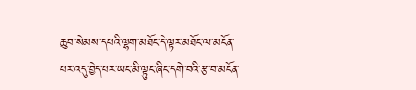ཆུབ་སེམས་དཔའི་ལྷག་མཐོང་དེ་ལྟར་མཐོང་ལ་མངོན་པར་འདུ་བྱེད་པར་ཡང་མི་ལྟུང་ཞིང་དགེ་བའི་རྩ་བ་མངོན་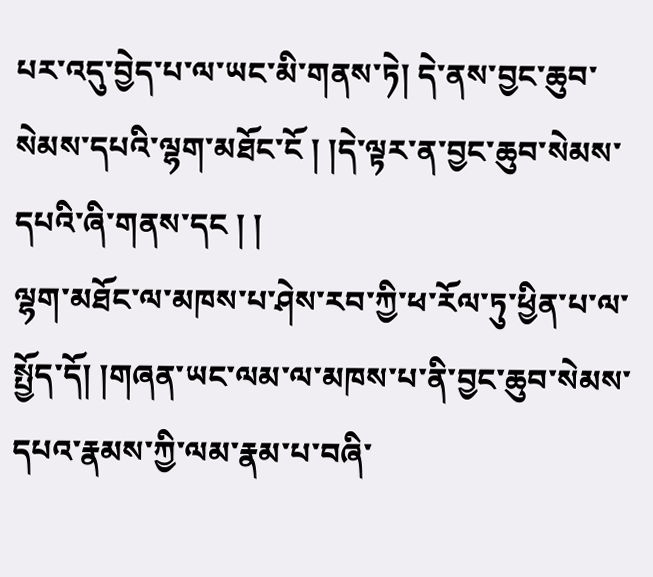པར་འདུ་བྱེད་པ་ལ་ཡང་མི་གནས་ཏེ། དེ་ནས་བྱང་ཆུབ་སེམས་དཔའི་ལྷག་མཐོང་ངོ ། །དེ་ལྟར་ན་བྱང་ཆུབ་སེམས་དཔའི་ཞི་གནས་དང ། །
ལྷག་མཐོང་ལ་མཁས་པ་ཤེས་རབ་ཀྱི་ཕ་རོལ་ཏུ་ཕྱིན་པ་ལ་སྤྱོད་དོ། །གཞན་ཡང་ལམ་ལ་མཁས་པ་ནི་བྱང་ཆུབ་སེམས་དཔའ་རྣམས་ཀྱི་ལམ་རྣམ་པ་བཞི་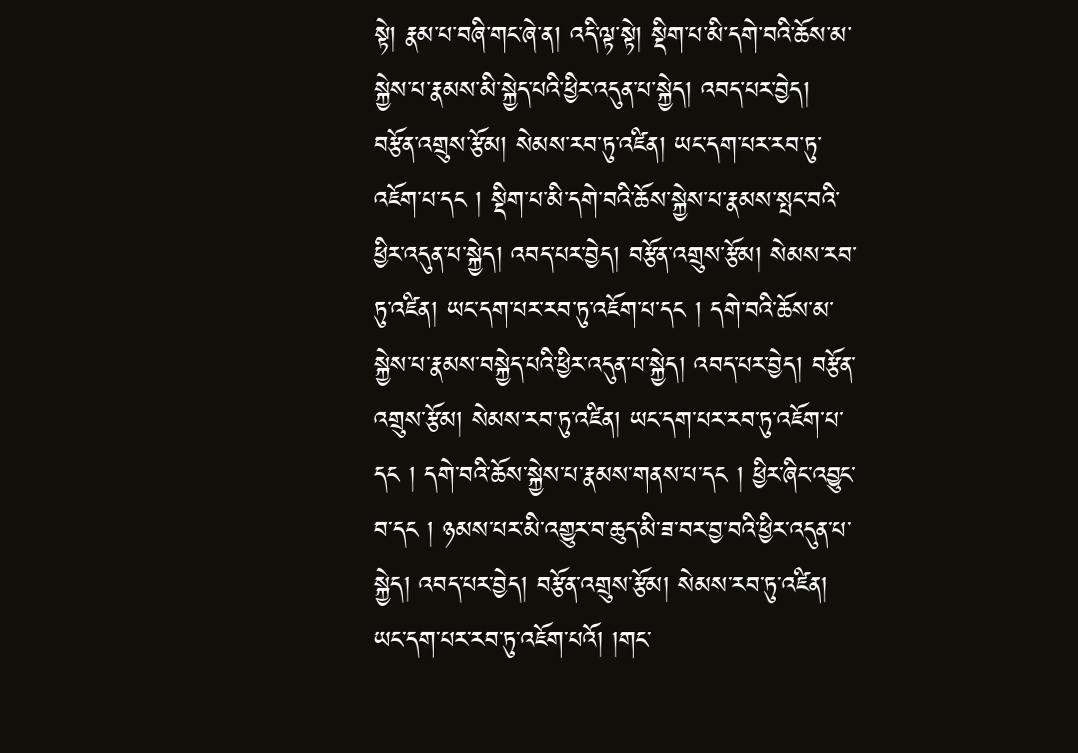སྟེ། རྣམ་པ་བཞི་གང་ཞེ་ན། འདི་ལྟ་སྟེ། སྡིག་པ་མི་དགེ་བའི་ཆོས་མ་སྐྱེས་པ་རྣམས་མི་སྐྱེད་པའི་ཕྱིར་འདུན་པ་སྐྱེད། འབད་པར་བྱེད། བརྩོན་འགྲུས་རྩོམ། སེམས་རབ་ཏུ་འཛིན། ཡང་དག་པར་རབ་ཏུ་འཇོག་པ་དང ། སྡིག་པ་མི་དགེ་བའི་ཆོས་སྐྱེས་པ་རྣམས་སྤང་བའི་ཕྱིར་འདུན་པ་སྐྱེད། འབད་པར་བྱེད། བརྩོན་འགྲུས་རྩོམ། སེམས་རབ་ཏུ་འཛིན། ཡང་དག་པར་རབ་ཏུ་འཇོག་པ་དང ། དགེ་བའི་ཆོས་མ་སྐྱེས་པ་རྣམས་བསྐྱེད་པའི་ཕྱིར་འདུན་པ་སྐྱེད། འབད་པར་བྱེད། བརྩོན་འགྲུས་རྩོམ། སེམས་རབ་ཏུ་འཛིན། ཡང་དག་པར་རབ་ཏུ་འཇོག་པ་དང ། དགེ་བའི་ཆོས་སྐྱེས་པ་རྣམས་གནས་པ་དང ། ཕྱིར་ཞིང་འབྱུང་བ་དང ། ཉམས་པར་མི་འགྱུར་བ་ཆུད་མི་ཟ་བར་བྱ་བའི་ཕྱིར་འདུན་པ་སྐྱེད། འབད་པར་བྱེད། བརྩོན་འགྲུས་རྩོམ། སེམས་རབ་ཏུ་འཛིན། ཡང་དག་པར་རབ་ཏུ་འཇོག་པའོ། །གང་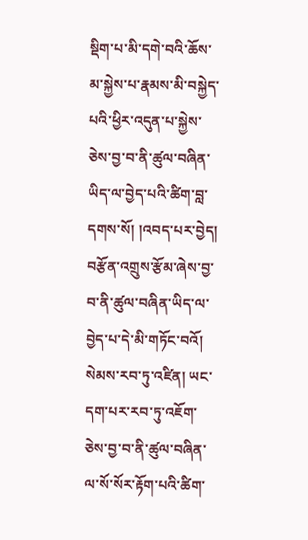སྡིག་པ་མི་དགེ་བའི་ཆོས་མ་སྐྱེས་པ་རྣམས་མི་བསྐྱེད་པའི་ཕྱིར་འདུན་པ་སྐྱེས་ཅེས་བྱ་བ་ནི་ཚུལ་བཞིན་ཡིད་ལ་བྱེད་པའི་ཚིག་བླ་དགས་སོ། །འབད་པར་བྱེད། བརྩོན་འགྲུས་རྩོམ་ཞེས་བྱ་བ་ནི་ཚུལ་བཞིན་ཡིད་ལ་བྱེད་པ་དེ་མི་གཏོང་བའོ། སེམས་རབ་ཏུ་འཛིན། ཡང་དག་པར་རབ་ཏུ་འཇོག་ཅེས་བྱ་བ་ནི་ཚུལ་བཞིན་ལ་སོ་སོར་རྟོག་པའི་ཚིག་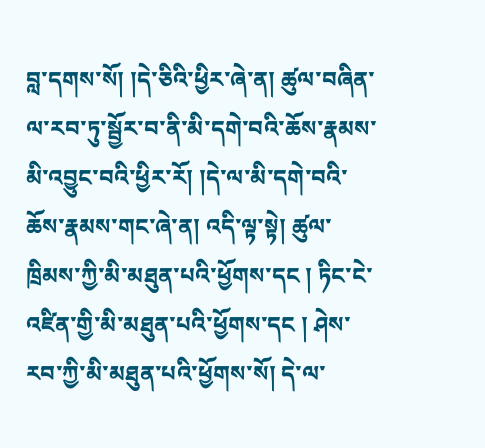བླ་དགས་སོ། །དེ་ཅིའི་ཕྱིར་ཞེ་ན། ཚུལ་བཞིན་ལ་རབ་ཏུ་སྦྱོར་བ་ནི་མི་དགེ་བའི་ཆོས་རྣམས་མི་འབྱུང་བའི་ཕྱིར་རོ། །དེ་ལ་མི་དགེ་བའི་ཆོས་རྣམས་གང་ཞེ་ན། འདི་ལྟ་སྟེ། ཚུལ་ཁྲིམས་ཀྱི་མི་མཐུན་པའི་ཕྱོགས་དང ། ཏིང་ངེ་འཛིན་གྱི་མི་མཐུན་པའི་ཕྱོགས་དང ། ཤེས་རབ་ཀྱི་མི་མཐུན་པའི་ཕྱོགས་སོ། དེ་ལ་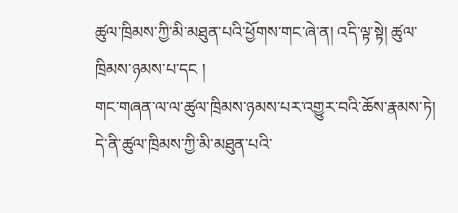ཚུལ་ཁྲིམས་ཀྱི་མི་མཐུན་པའི་ཕྱོགས་གང་ཞེ་ན། འདི་ལྟ་སྟེ། ཚུལ་ཁྲིམས་ཉམས་པ་དང །
གང་གཞན་ལ་ལ་ཚུལ་ཁྲིམས་ཉམས་པར་འགྱུར་བའི་ཆོས་རྣམས་ཏེ། དེ་ནི་ཚུལ་ཁྲིམས་ཀྱི་མི་མཐུན་པའི་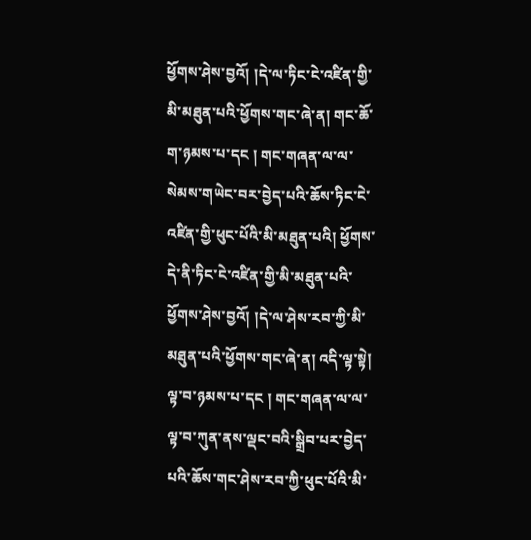ཕྱོགས་ཤེས་བྱའོ། །དེ་ལ་ཏིང་ངེ་འཛིན་གྱི་མི་མཐུན་པའི་ཕྱོགས་གང་ཞེ་ན། གང་ཆོ་ག་ཉམས་པ་དང ། གང་གཞན་ལ་ལ་སེམས་གཡེང་བར་བྱེད་པའི་ཆོས་ཏིང་ངེ་འཛིན་གྱི་ཕུང་པོའི་མི་མཐུན་པའི། ཕྱོགས་དེ་ནི་ཏིང་ངེ་འཛིན་གྱི་མི་མཐུན་པའི་ཕྱོགས་ཤེས་བྱའོ། །དེ་ལ་ཤེས་རབ་ཀྱི་མི་མཐུན་པའི་ཕྱོགས་གང་ཞེ་ན། འདི་ལྟ་སྟེ། ལྟ་བ་ཉམས་པ་དང ། གང་གཞན་ལ་ལ་ལྟ་བ་ཀུན་ནས་ལྡང་བའི་སྒྲིབ་པར་བྱེད་པའི་ཆོས་གང་ཤེས་རབ་ཀྱི་ཕུང་པོའི་མི་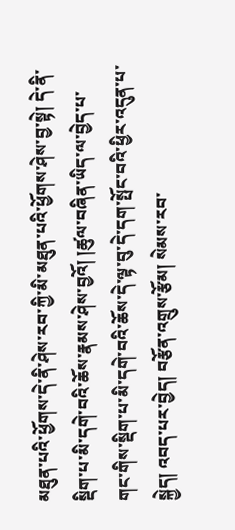མཐུན་པའི་ཕྱོགས་དེ་ནི་ཤེས་རབ་ཀྱི་མི་མཐུན་པའི་ཕྱོགས་ཤེས་བྱ་སྟེ། དེ་ནི་སྡིག་པ་མི་དགེ་བའི་ཆོས་རྣམས་ཤེས་བྱའོ། །ཚུལ་བཞིན་ཡིད་ལ་བྱེད་པ་གང་གིས་སྡིག་པ་མི་དགེ་བའི་ཆོས་དེ་ལྟ་བུ་དེ་དག་སྤོང་བའི་ཕྱིར་འདུན་པ་སྐྱེད། འབད་པར་བྱེད། བརྩོན་འགྲུས་རྩོམ། སེམས་རབ་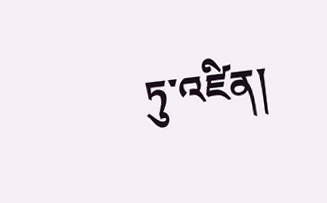ཏུ་འཛིན།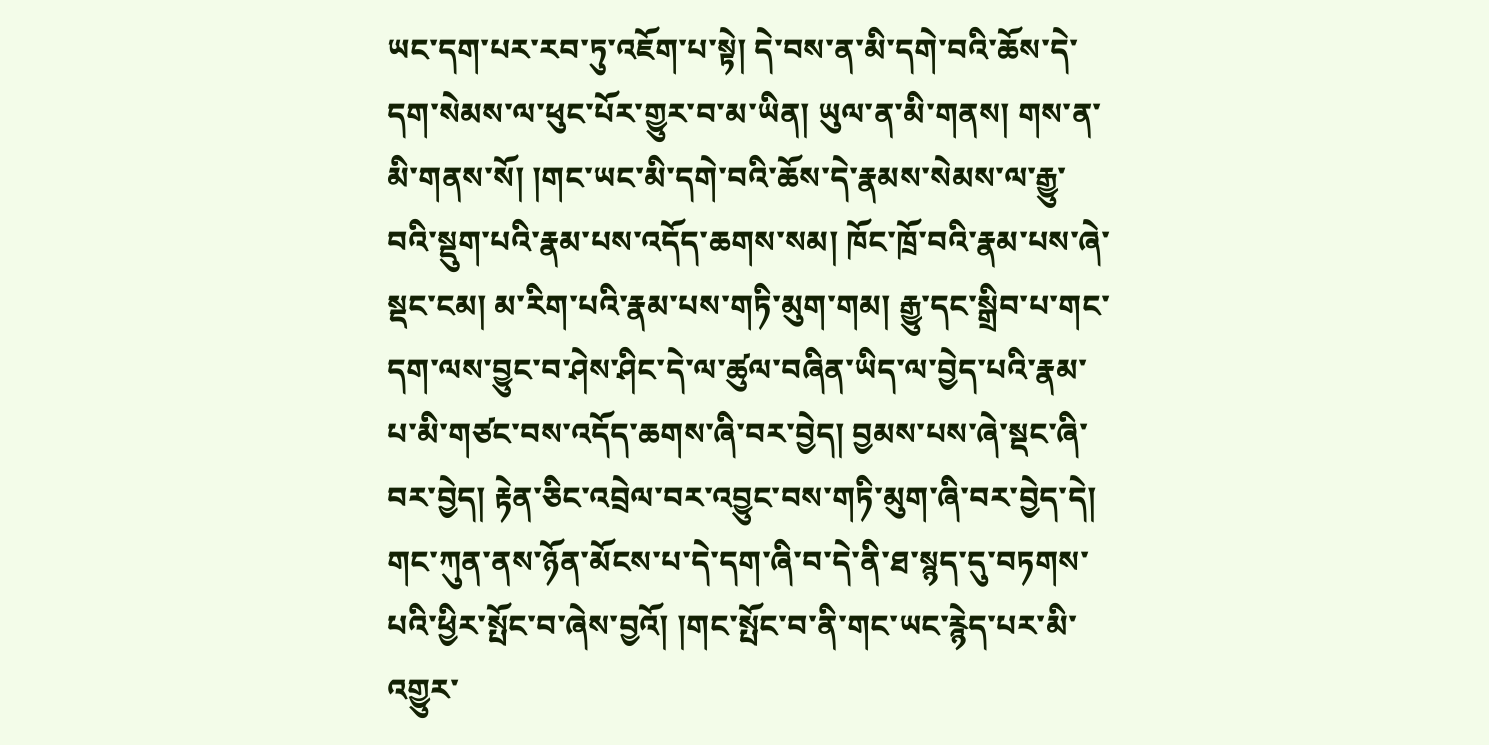ཡང་དག་པར་རབ་ཏུ་འཇོག་པ་སྟེ། དེ་བས་ན་མི་དགེ་བའི་ཆོས་དེ་དག་སེམས་ལ་ཕུང་པོར་གྱུར་བ་མ་ཡིན། ཡུལ་ན་མི་གནས། གས་ན་མི་གནས་སོ། །གང་ཡང་མི་དགེ་བའི་ཆོས་དེ་རྣམས་སེམས་ལ་རྒྱུ་བའི་སྡུག་པའི་རྣམ་པས་འདོད་ཆགས་སམ། ཁོང་ཁྲོ་བའི་རྣམ་པས་ཞེ་སྡང་ངམ། མ་རིག་པའི་རྣམ་པས་གཏི་མུག་གམ། རྒྱུ་དང་སྒྲིབ་པ་གང་དག་ལས་བྱུང་བ་ཤེས་ཤིང་དེ་ལ་ཚུལ་བཞིན་ཡིད་ལ་བྱེད་པའི་རྣམ་པ་མི་གཙང་བས་འདོད་ཆགས་ཞི་བར་བྱེད། བྱམས་པས་ཞེ་སྡང་ཞི་བར་བྱེད། རྟེན་ཅིང་འབྲེལ་བར་འབྱུང་བས་གཏི་མུག་ཞི་བར་བྱེད་དེ། གང་ཀུན་ནས་ཉོན་མོངས་པ་དེ་དག་ཞི་བ་དེ་ནི་ཐ་སྙད་དུ་བཏགས་པའི་ཕྱིར་སྤོང་བ་ཞེས་བྱའོ། །གང་སྤོང་བ་ནི་གང་ཡང་རྙེད་པར་མི་འགྱུར་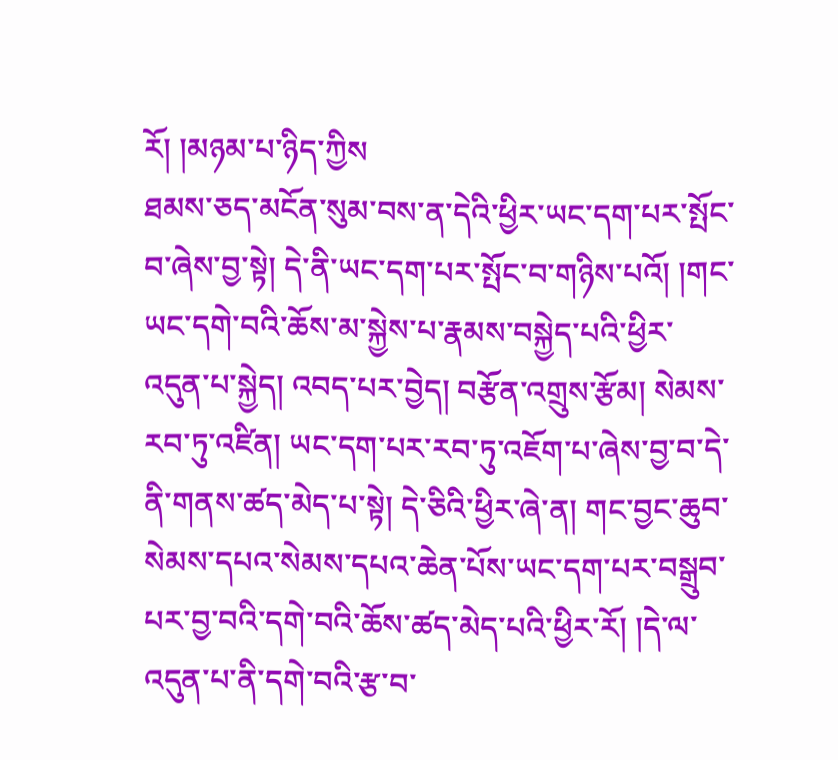རོ། །མཉམ་པ་ཉིད་ཀྱིས
ཐམས་ཅད་མངོན་སུམ་བས་ན་དེའི་ཕྱིར་ཡང་དག་པར་སྤོང་བ་ཞེས་བྱ་སྟེ། དེ་ནི་ཡང་དག་པར་སྤོང་བ་གཉིས་པའོ། །གང་ཡང་དགེ་བའི་ཆོས་མ་སྐྱེས་པ་རྣམས་བསྐྱེད་པའི་ཕྱིར་འདུན་པ་སྐྱེད། འབད་པར་བྱེད། བརྩོན་འགྲུས་རྩོམ། སེམས་རབ་ཏུ་འཛིན། ཡང་དག་པར་རབ་ཏུ་འཇོག་པ་ཞེས་བྱ་བ་དེ་ནི་གནས་ཚད་མེད་པ་སྟེ། དེ་ཅིའི་ཕྱིར་ཞེ་ན། གང་བྱང་ཆུབ་སེམས་དཔའ་སེམས་དཔའ་ཆེན་པོས་ཡང་དག་པར་བསྒྲུབ་པར་བྱ་བའི་དགེ་བའི་ཆོས་ཚད་མེད་པའི་ཕྱིར་རོ། །དེ་ལ་འདུན་པ་ནི་དགེ་བའི་རྩ་བ་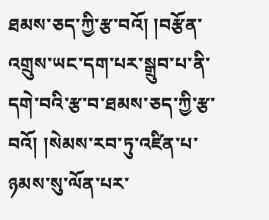ཐམས་ཅད་ཀྱི་རྩ་བའོ། །བརྩོན་འགྲུས་ཡང་དག་པར་སྒྲུབ་པ་ནི་དགེ་བའི་རྩ་བ་ཐམས་ཅད་ཀྱི་རྩ་བའོ། །སེམས་རབ་ཏུ་འཛིན་པ་ཉམས་སུ་ལོན་པར་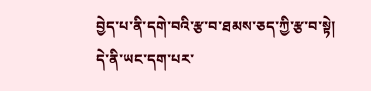བྱེད་པ་ནི་དགེ་བའི་རྩ་བ་ཐམས་ཅད་ཀྱི་རྩ་བ་སྟེ། དེ་ནི་ཡང་དག་པར་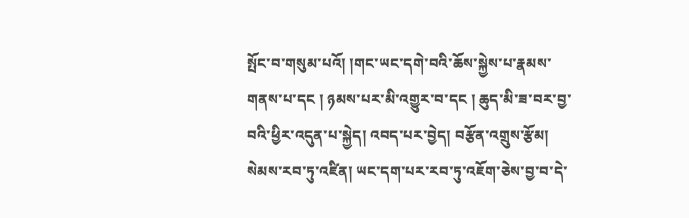སྤོང་བ་གསུམ་པའོ། །གང་ཡང་དགེ་བའི་ཆོས་སྐྱེས་པ་རྣམས་གནས་པ་དང ། ཉམས་པར་མི་འགྱུར་བ་དང ། ཆུད་མི་ཟ་བར་བྱ་བའི་ཕྱིར་འདུན་པ་སྐྱེད། འབད་པར་བྱེད། བརྩོན་འགྲུས་རྩོམ། སེམས་རབ་ཏུ་འཛིན། ཡང་དག་པར་རབ་ཏུ་འཇོག་ཅེས་བྱ་བ་དེ་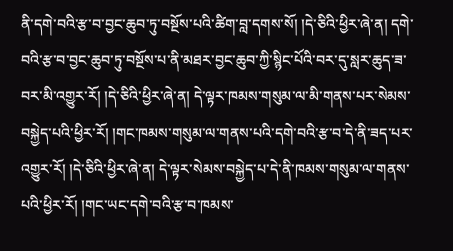ནི་དགེ་བའི་རྩ་བ་བྱང་ཆུབ་ཏུ་བསྔོས་པའི་ཚིག་བླ་དགས་སོ། །དེ་ཅིའི་ཕྱིར་ཞེ་ན། དགེ་བའི་རྩ་བ་བྱང་ཆུབ་ཏུ་བསྔོས་པ་ནི་མཐར་བྱང་ཆུབ་ཀྱི་སྙིང་པོའི་བར་དུ་སླར་ཆུད་ཟ་བར་མི་འགྱུར་རོ། །དེ་ཅིའི་ཕྱིར་ཞེ་ན། དེ་ལྟར་ཁམས་གསུམ་ལ་མི་གནས་པར་སེམས་བསྐྱེད་པའི་ཕྱིར་རོ། །གང་ཁམས་གསུམ་ལ་གནས་པའི་དགེ་བའི་རྩ་བ་དེ་ནི་ཟད་པར་འགྱུར་རོ། །དེ་ཅིའི་ཕྱིར་ཞེ་ན། དེ་ལྟར་སེམས་བསྐྱེད་པ་དེ་ནི་ཁམས་གསུམ་ལ་གནས་པའི་ཕྱིར་རོ། །གང་ཡང་དགེ་བའི་རྩ་བ་ཁམས་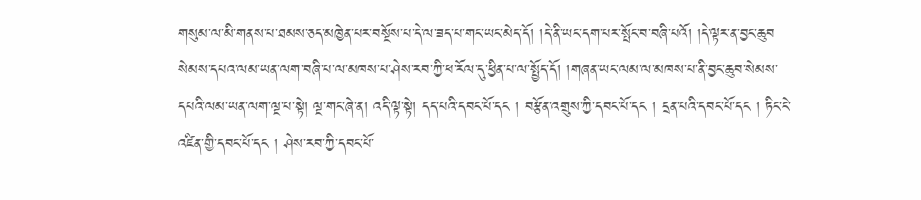གསུམ་ལ་མི་གནས་པ་ཐམས་ཅད་མཁྱེན་པར་བསྔོས་པ་དེ་ལ་ཟད་པ་གང་ཡང་མེད་དོ། །དེ་ནི་ཡང་དག་པར་སྤོང་བ་བཞི་པའོ། །དེ་ལྟར་ན་བྱང་ཆུབ
སེམས་དཔའ་ལམ་ཡན་ལག་བཞི་པ་ལ་མཁས་པ་ཤེས་རབ་ཀྱི་ཕ་རོལ་དུ་ཕྱིན་པ་ལ་སྤྱོད་དོ། །གཞན་ཡང་ལམ་ལ་མཁས་པ་ནི་བྱང་ཆུབ་སེམས་དཔའི་ལམ་ཡན་ལག་ལྔ་པ་སྟེ། ལྔ་གང་ཞེ་ན། འདི་ལྟ་སྟེ། དད་པའི་དབང་པོ་དང ། བརྩོན་འགྲུས་ཀྱི་དབང་པོ་དང ། དྲན་པའི་དབང་པོ་དང ། ཏིང་ངེ་འཛིན་གྱི་དབང་པོ་དང ། ཤེས་རབ་ཀྱི་དབང་པོ་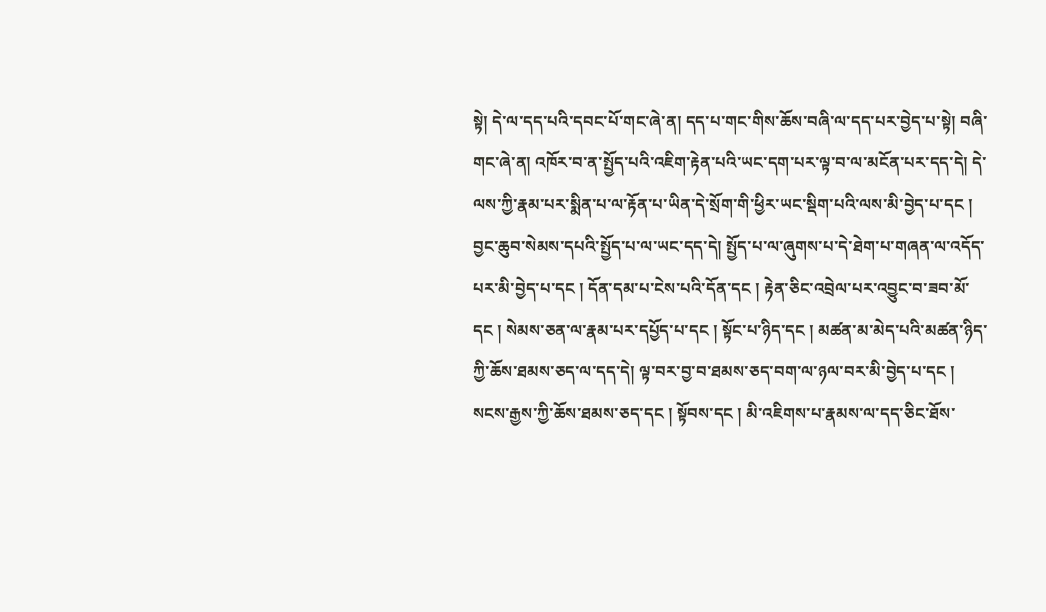སྟེ། དེ་ལ་དད་པའི་དབང་པོ་གང་ཞེ་ན། དད་པ་གང་གིས་ཆོས་བཞི་ལ་དད་པར་བྱེད་པ་སྟེ། བཞི་གང་ཞེ་ན། འཁོར་བ་ན་སྤྱོད་པའི་འཇིག་རྟེན་པའི་ཡང་དག་པར་ལྟ་བ་ལ་མངོན་པར་དད་དེ། དེ་ལས་ཀྱི་རྣམ་པར་སྨིན་པ་ལ་རྟོན་པ་ཡིན་དེ་སྲོག་གི་ཕྱིར་ཡང་སྡིག་པའི་ལས་མི་བྱེད་པ་དང ། བྱང་ཆུབ་སེམས་དཔའི་སྤྱོད་པ་ལ་ཡང་དད་དེ། སྤྱོད་པ་ལ་ཞུགས་པ་དེ་ཐེག་པ་གཞན་ལ་འདོད་པར་མི་བྱེད་པ་དང ། དོན་དམ་པ་ངེས་པའི་དོན་དང ། རྟེན་ཅིང་འབྲེལ་པར་འབྱུང་བ་ཟབ་མོ་དང ། སེམས་ཅན་ལ་རྣམ་པར་དཔྱོད་པ་དང ། སྟོང་པ་ཉིད་དང ། མཚན་མ་མེད་པའི་མཚན་ཉིད་ཀྱི་ཆོས་ཐམས་ཅད་ལ་དད་དེ། ལྟ་བར་བྱ་བ་ཐམས་ཅད་བག་ལ་ཉལ་བར་མི་བྱེད་པ་དང ། སངས་རྒྱས་ཀྱི་ཆོས་ཐམས་ཅད་དང ། སྟོབས་དང ། མི་འཇིགས་པ་རྣམས་ལ་དད་ཅིང་ཐོས་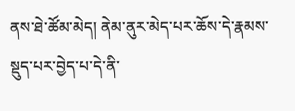ནས་ཐེ་ཚོམ་མེད། ནེམ་ནུར་མེད་པར་ཆོས་དེ་རྣམས་སྡུད་པར་བྱེད་པ་དེ་ནི་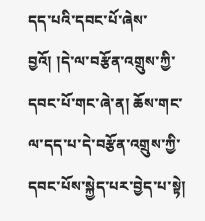དད་པའི་དབང་པོ་ཞེས་བྱའོ། །དེ་ལ་བརྩོན་འགྲུས་ཀྱི་དབང་པོ་གང་ཞེ་ན། ཆོས་གང་ལ་དད་པ་དེ་བརྩོན་འགྲུས་ཀྱི་དབང་པོས་སྐྱེད་པར་བྱེད་པ་སྟེ།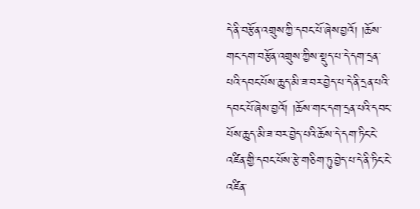དེ་ནི་བརྩོན་འགྲུས་ཀྱི་དབང་པོ་ཞེས་བྱའོ། །ཆོས་གང་དག་བརྩོན་འགྲུས་ཀྱིས་སྡུད་པ་དེ་དག་དྲན་པའི་དབང་པོས་ཆུད་མི་ཟ་བར་བྱེད་པ་དེ་ནི་དྲན་པའི་དབང་པོ་ཞེས་བྱའོ། །ཆོས་གང་དག་དྲན་པའི་དབང་པོས་ཆུད་མི་ཟ་བར་བྱེད་པའི་ཆོས་དེ་དག་ཏིང་ངེ་འཛིན་གྱི་དབང་པོས་རྩེ་གཅིག་ཏུ་བྱེད་པ་དེ་ནི་ཏིང་ངེ་འཛིན་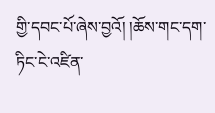གྱི་དབང་པོ་ཞེས་བྱའོ། །ཆོས་གང་དག་ཏིང་ངེ་འཛིན་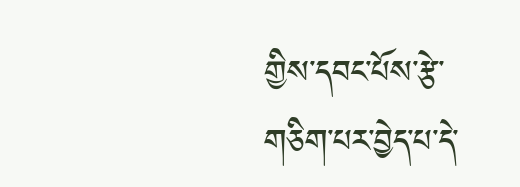གྱིས་དབང་པོས་རྩེ་གཅིག་པར་བྱེད་པ་དེ་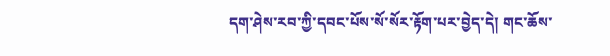དག་ཤེས་རབ་ཀྱི་དབང་པོས་སོ་སོར་རྟོག་པར་བྱེད་དེ། གང་ཆོས་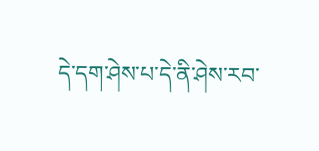དེ་དག་ཤེས་པ་དེ་ནི་ཤེས་རབ་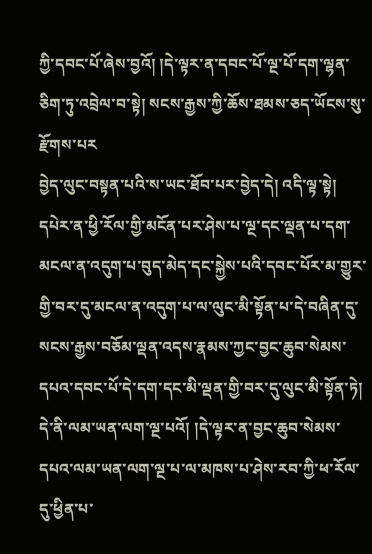ཀྱི་དབང་པོ་ཞེས་བྱའོ། །དེ་ལྟར་ན་དབང་པོ་ལྔ་པོ་དག་ལྷན་ཅིག་ཏུ་འབྲེལ་བ་སྟེ། སངས་རྒྱས་ཀྱི་ཆོས་ཐམས་ཅད་ཡོངས་སུ་རྫོགས་པར
བྱེད་ལུང་བསྟན་པའི་ས་ཡང་ཐོབ་པར་བྱེད་དེ། འདི་ལྟ་སྟེ། དཔེར་ན་ཕྱི་རོལ་གྱི་མངོན་པར་ཤེས་པ་ལྔ་དང་ལྡན་པ་དག་མངལ་ན་འདུག་པ་བུད་མེད་དང་སྐྱེས་པའི་དབང་པོར་མ་གྱུར་གྱི་བར་དུ་མངལ་ན་འདུག་པ་ལ་ལུང་མི་སྟོན་པ་དེ་བཞིན་དུ་སངས་རྒྱས་བཅོམ་ལྡན་འདས་རྣམས་ཀྱང་བྱང་ཆུབ་སེམས་དཔའ་དབང་པོ་དེ་དག་དང་མི་ལྡན་གྱི་བར་དུ་ལུང་མི་སྟོན་ཏེ། དེ་ནི་ལམ་ཡན་ལག་ལྔ་པའོ། །དེ་ལྟར་ན་བྱང་ཆུབ་སེམས་དཔའ་ལམ་ཡན་ལག་ལྔ་པ་ལ་མཁས་པ་ཤེས་རབ་ཀྱི་ཕ་རོལ་དུ་ཕྱིན་པ་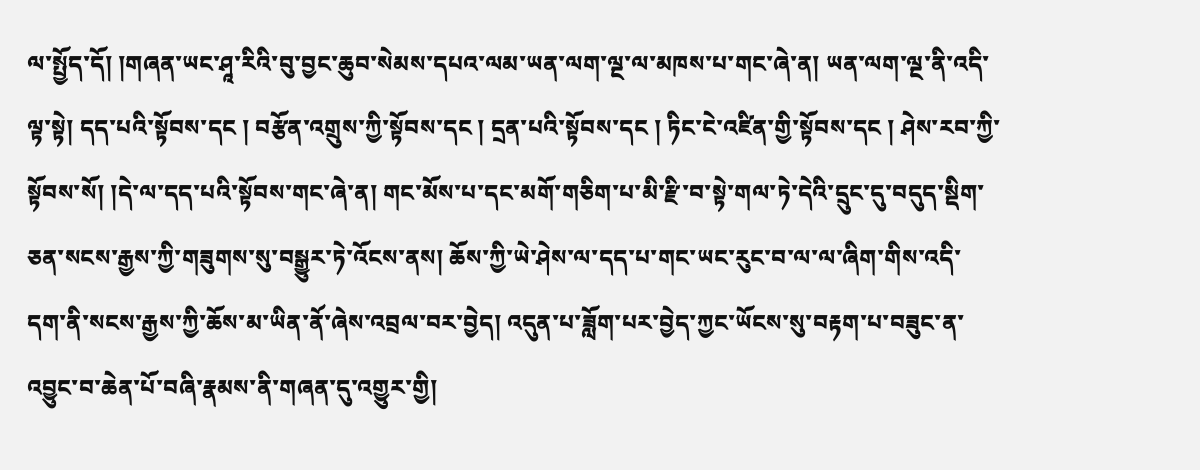ལ་སྤྱོད་དོ། །གཞན་ཡང་ཤཱ་རིའི་བུ་བྱང་ཆུབ་སེམས་དཔའ་ལམ་ཡན་ལག་ལྔ་ལ་མཁས་པ་གང་ཞེ་ན། ཡན་ལག་ལྔ་ནི་འདི་ལྟ་སྟེ། དད་པའི་སྟོབས་དང ། བརྩོན་འགྲུས་ཀྱི་སྟོབས་དང ། དྲན་པའི་སྟོབས་དང ། ཏིང་ངེ་འཛིན་གྱི་སྟོབས་དང ། ཤེས་རབ་ཀྱི་སྟོབས་སོ། །དེ་ལ་དད་པའི་སྟོབས་གང་ཞེ་ན། གང་མོས་པ་དང་མགོ་གཅིག་པ་མི་རྫི་བ་སྟེ་གལ་ཏེ་དེའི་དྲུང་དུ་བདུད་སྡིག་ཅན་སངས་རྒྱས་ཀྱི་གཟུགས་སུ་བསྒྱུར་ཏེ་འོངས་ནས། ཆོས་ཀྱི་ཡེ་ཤེས་ལ་དད་པ་གང་ཡང་རུང་བ་ལ་ལ་ཞིག་གིས་འདི་དག་ནི་སངས་རྒྱས་ཀྱི་ཆོས་མ་ཡིན་ནོ་ཞེས་འབྲལ་བར་བྱེད། འདུན་པ་ཟློག་པར་བྱེད་ཀྱང་ཡོངས་སུ་བརྟག་པ་བཟུང་ན་འབྱུང་བ་ཆེན་པོ་བཞི་རྣམས་ནི་གཞན་དུ་འགྱུར་གྱི།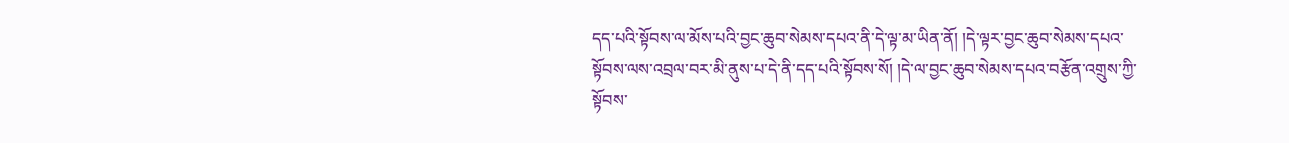དད་པའི་སྟོབས་ལ་མོས་པའི་བྱང་ཆུབ་སེམས་དཔའ་ནི་དེ་ལྟ་མ་ཡིན་ནོ། །དེ་ལྟར་བྱང་ཆུབ་སེམས་དཔའ་སྟོབས་ལས་འབྲལ་བར་མི་ནུས་པ་དེ་ནི་དད་པའི་སྟོབས་སོ། །དེ་ལ་བྱང་ཆུབ་སེམས་དཔའ་བརྩོན་འགྲུས་ཀྱི་སྟོབས་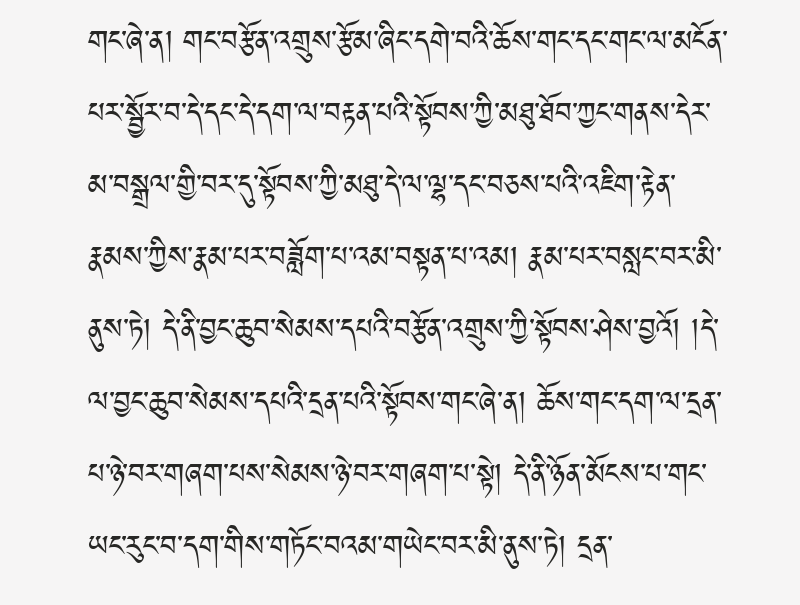གང་ཞེ་ན། གང་བརྩོན་འགྲུས་རྩོམ་ཞིང་དགེ་བའི་ཆོས་གང་དང་གང་ལ་མངོན་པར་སྦྱོར་བ་དེ་དང་དེ་དག་ལ་བརྟན་པའི་སྟོབས་ཀྱི་མཐུ་ཐོབ་ཀྱང་གནས་དེར་མ་བསྒྲལ་གྱི་བར་དུ་སྟོབས་ཀྱི་མཐུ་དེ་ལ་ལྷ་དང་བཅས་པའི་འཇིག་རྟེན་རྣམས་ཀྱིས་རྣམ་པར་བཟློག་པ་འམ་བསྟན་པ་འམ། རྣམ་པར་བསླང་བར་མི་ནུས་ཏེ། དེ་ནི་བྱང་ཆུབ་སེམས་དཔའི་བརྩོན་འགྲུས་ཀྱི་སྟོབས་ཤེས་བྱའོ། །དེ་ལ་བྱང་ཆུབ་སེམས་དཔའི་དྲན་པའི་སྟོབས་གང་ཞེ་ན། ཆོས་གང་དག་ལ་དྲན་པ་ཉེ་བར་གཞག་པས་སེམས་ཉེ་བར་གཞག་པ་སྟེ། དེ་ནི་ཉོན་མོངས་པ་གང་ཡང་རུང་བ་དག་གིས་གཏོང་བའམ་གཡེང་བར་མི་ནུས་ཏེ། དྲན་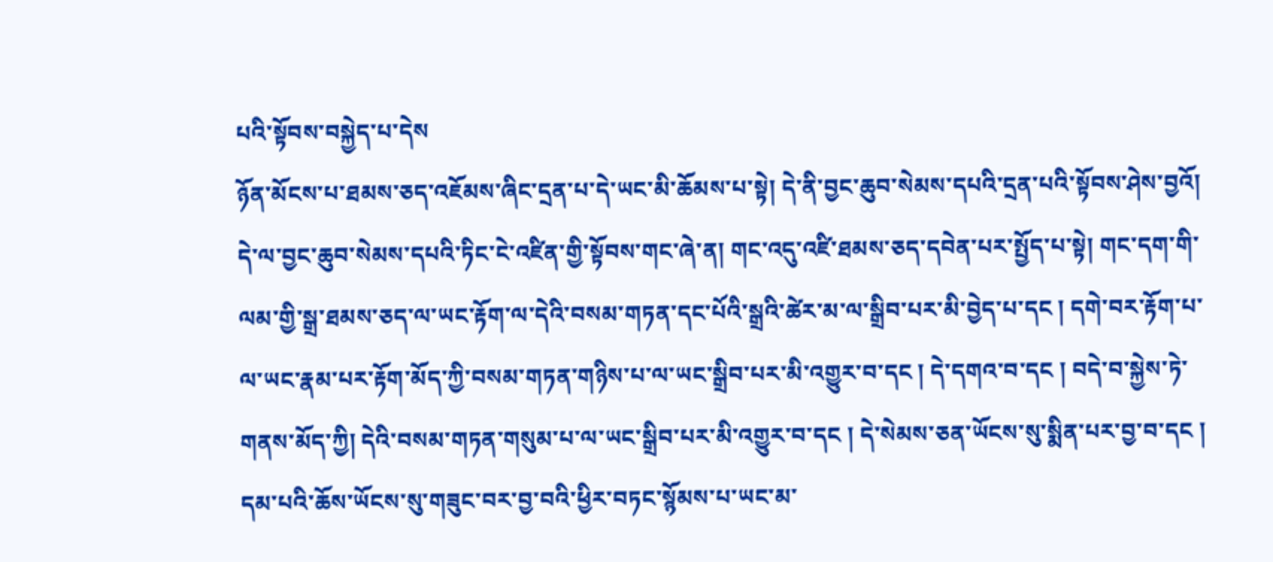པའི་སྟོབས་བསྐྱེད་པ་དེས
ཉོན་མོངས་པ་ཐམས་ཅད་འཇོམས་ཞིང་དྲན་པ་དེ་ཡང་མི་ཆོམས་པ་སྟེ། དེ་ནི་བྱང་ཆུབ་སེམས་དཔའི་དྲན་པའི་སྟོབས་ཤེས་བྱའོ། དེ་ལ་བྱང་ཆུབ་སེམས་དཔའི་ཏིང་ངེ་འཛིན་གྱི་སྟོབས་གང་ཞེ་ན། གང་འདུ་འཛི་ཐམས་ཅད་དབེན་པར་སྤྱོད་པ་སྟེ། གང་དག་གི་ལམ་གྱི་སྒྲ་ཐམས་ཅད་ལ་ཡང་རྟོག་ལ་དེའི་བསམ་གཏན་དང་པོའི་སྒྲའི་ཚེར་མ་ལ་སྒྲིབ་པར་མི་བྱེད་པ་དང ། དགེ་བར་རྟོག་པ་ལ་ཡང་རྣམ་པར་རྟོག་མོད་ཀྱི་བསམ་གཏན་གཉིས་པ་ལ་ཡང་སྒྲིབ་པར་མི་འགྱུར་བ་དང ། དེ་དགའ་བ་དང ། བདེ་བ་སྐྱེས་ཏེ་གནས་མོད་ཀྱི། དེའི་བསམ་གཏན་གསུམ་པ་ལ་ཡང་སྒྲིབ་པར་མི་འགྱུར་བ་དང ། དེ་སེམས་ཅན་ཡོངས་སུ་སྨིན་པར་བྱ་བ་དང ། དམ་པའི་ཆོས་ཡོངས་སུ་གཟུང་བར་བྱ་བའི་ཕྱིར་བཏང་སྙོམས་པ་ཡང་མ་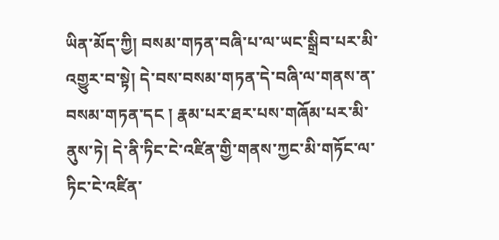ཡིན་མོད་ཀྱི། བསམ་གཏན་བཞི་པ་ལ་ཡང་སྒྲིབ་པར་མི་འགྱུར་བ་སྟེ། དེ་བས་བསམ་གཏན་དེ་བཞི་ལ་གནས་ན་བསམ་གཏན་དང ། རྣམ་པར་ཐར་པས་གཞོམ་པར་མི་ནུས་ཏེ། དེ་ནི་ཏིང་ངེ་འཛིན་གྱི་གནས་ཀྱང་མི་གཏོང་ལ་ཏིང་ངེ་འཛིན་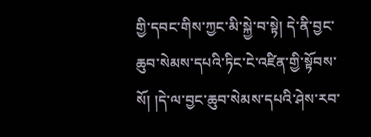གྱི་དབང་གིས་ཀྱང་མི་སྐྱེ་བ་སྟེ། དེ་ནི་བྱང་ཆུབ་སེམས་དཔའི་ཏིང་ངེ་འཛིན་གྱི་སྟོབས་སོ། །དེ་ལ་བྱང་ཆུབ་སེམས་དཔའི་ཤེས་རབ་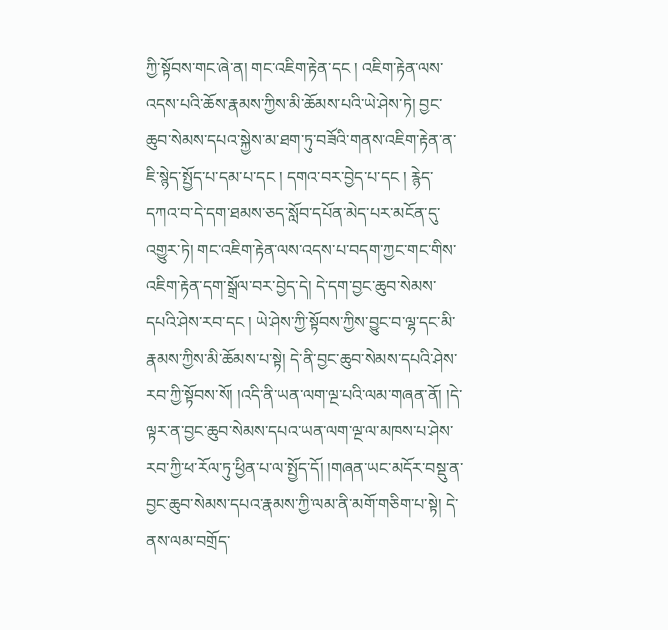ཀྱི་སྟོབས་གང་ཞེ་ན། གང་འཇིག་རྟེན་དང ། འཇིག་རྟེན་ལས་འདས་པའི་ཆོས་རྣམས་ཀྱིས་མི་ཆོམས་པའི་ཡེ་ཤེས་ཏེ། བྱང་ཆུབ་སེམས་དཔའ་སྐྱེས་མ་ཐག་ཏུ་བཟོའི་གནས་འཇིག་རྟེན་ན་ཇི་སྙེད་སྤྱོད་པ་དམ་པ་དང ། དགའ་བར་བྱེད་པ་དང ། རྙེད་དཀའ་བ་དེ་དག་ཐམས་ཅད་སློབ་དཔོན་མེད་པར་མངོན་དུ་འགྱུར་ཏེ། གང་འཇིག་རྟེན་ལས་འདས་པ་བདག་ཀྱང་གང་གིས་འཇིག་རྟེན་དག་སྒྲོལ་བར་བྱེད་དེ། དེ་དག་བྱང་ཆུབ་སེམས་དཔའི་ཤེས་རབ་དང ། ཡེ་ཤེས་ཀྱི་སྟོབས་ཀྱིས་བྱུང་བ་ལྷ་དང་མི་རྣམས་ཀྱིས་མི་ཆོམས་པ་སྟེ། དེ་ནི་བྱང་ཆུབ་སེམས་དཔའི་ཤེས་རབ་ཀྱི་སྟོབས་སོ། །འདི་ནི་ཡན་ལག་ལྔ་པའི་ལམ་གཞན་ནོ། །དེ་ལྟར་ན་བྱང་ཆུབ་སེམས་དཔའ་ཡན་ལག་ལྔ་ལ་མཁས་པ་ཤེས་རབ་ཀྱི་ཕ་རོལ་ཏུ་ཕྱིན་པ་ལ་སྤྱོད་དོ། །གཞན་ཡང་མདོར་བསྡུ་ན་བྱང་ཆུབ་སེམས་དཔའ་རྣམས་ཀྱི་ལམ་ནི་མགོ་གཅིག་པ་སྟེ། དེ་ནས་ལམ་བགྲོད་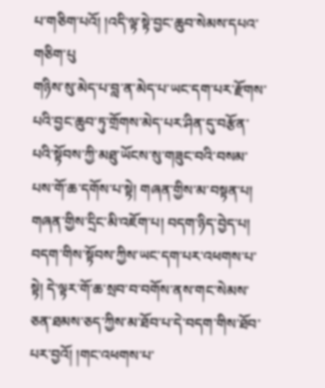པ་གཅིག་པའོ། །འདི་ལྟ་སྟེ་བྱང་ཆུབ་སེམས་དཔའ་གཅིག་པུ
གཉིས་སུ་མེད་པ་བླ་ན་མེད་པ་ཡང་དག་པར་རྫོགས་པའི་བྱང་ཆུབ་ཏུ་གྲོགས་མེད་པར་ཤིན་དུ་བརྩོན་པའི་སྟོབས་ཀྱི་མཐུ་ཡོངས་སུ་གཟུང་བའི་བསམ་པས་གོ་ཆ་དགོས་པ་སྟེ། གཞན་གྱིས་མ་བསྟན་པ། གཞན་གྱིས་དྲིང་མི་འཇོག་པ། བདག་ཉིད་བྱེད་པ། བདག་གིས་སྟོབས་ཀྱིས་ཡང་དག་པར་འཕགས་པ་སྟེ། དེ་ལྟར་གོ་ཆ་སྲབ་བ་བགོས་ནས་གང་སེམས་ཅན་ཐམས་ཅད་ཀྱིས་མ་ཐོབ་པ་དེ་བདག་གིས་ཐོབ་པར་བྱའོ། །གང་འཕགས་པ་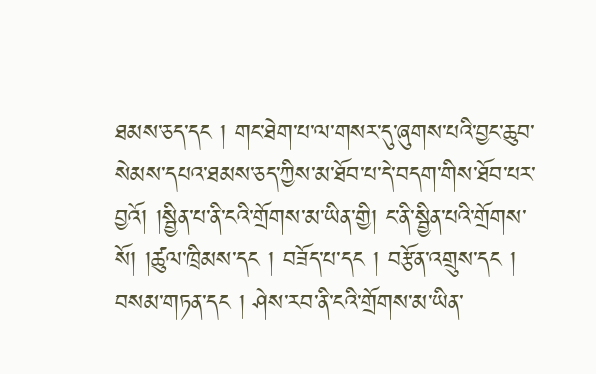ཐམས་ཅད་དང ། གང་ཐེག་པ་ལ་གསར་དུ་ཞུགས་པའི་བྱང་ཆུབ་སེམས་དཔའ་ཐམས་ཅད་ཀྱིས་མ་ཐོབ་པ་དེ་བདག་གིས་ཐོབ་པར་བྱའོ། །སྦྱིན་པ་ནི་ངའི་གྲོགས་མ་ཡིན་གྱི། ང་ནི་སྦྱིན་པའི་གྲོགས་སོ། །ཚུལ་ཁྲིམས་དང ། བཟོད་པ་དང ། བརྩོན་འགྲུས་དང ། བསམ་གཏན་དང ། ཤེས་རབ་ནི་ངའི་གྲོགས་མ་ཡིན་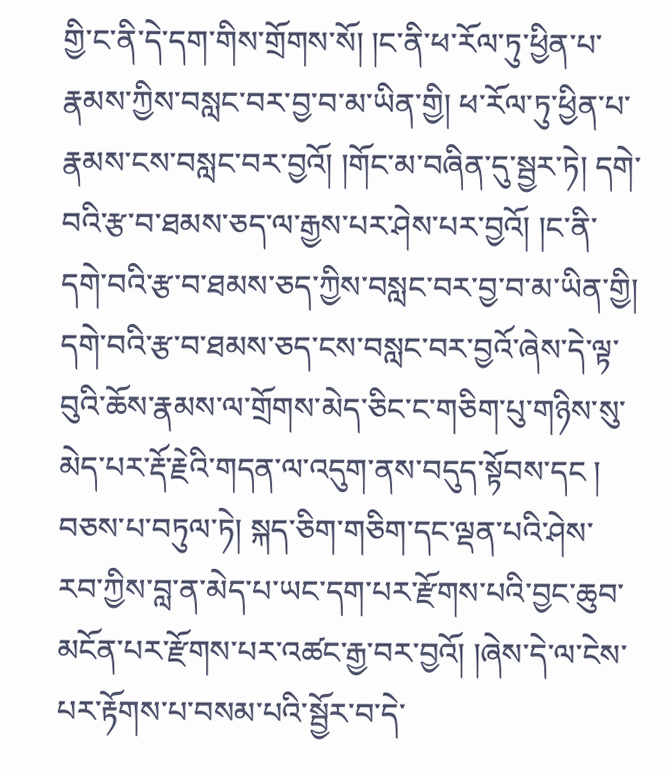གྱི་ང་ནི་དེ་དག་གིས་གྲོགས་སོ། །ང་ནི་ཕ་རོལ་ཏུ་ཕྱིན་པ་རྣམས་ཀྱིས་བསླང་བར་བྱ་བ་མ་ཡིན་གྱི། ཕ་རོལ་ཏུ་ཕྱིན་པ་རྣམས་ངས་བསླང་བར་བྱའོ། །གོང་མ་བཞིན་དུ་སྦྱར་ཏེ། དགེ་བའི་རྩ་བ་ཐམས་ཅད་ལ་རྒྱས་པར་ཤེས་པར་བྱའོ། །ང་ནི་དགེ་བའི་རྩ་བ་ཐམས་ཅད་ཀྱིས་བསླང་བར་བྱ་བ་མ་ཡིན་གྱི། དགེ་བའི་རྩ་བ་ཐམས་ཅད་ངས་བསླང་བར་བྱའོ་ཞེས་དེ་ལྟ་བུའི་ཆོས་རྣམས་ལ་གྲོགས་མེད་ཅིང་ང་གཅིག་པུ་གཉིས་སུ་མེད་པར་རྡོ་རྗེའི་གདན་ལ་འདུག་ནས་བདུད་སྟོབས་དང ། བཅས་པ་བཏུལ་ཏེ། སྐད་ཅིག་གཅིག་དང་ལྡན་པའི་ཤེས་རབ་ཀྱིས་བླ་ན་མེད་པ་ཡང་དག་པར་རྫོགས་པའི་བྱང་ཆུབ་མངོན་པར་རྫོགས་པར་འཚང་རྒྱ་བར་བྱའོ། །ཞེས་དེ་ལ་ངེས་པར་རྟོགས་པ་བསམ་པའི་སྦྱོར་བ་དེ་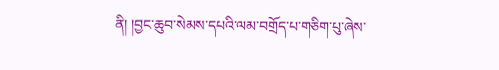ནི། །བྱང་ཆུབ་སེམས་དཔའི་ལམ་བགྲོད་པ་གཅིག་པུ་ཞེས་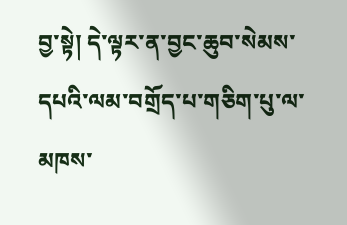བྱ་སྟེ། དེ་ལྟར་ན་བྱང་ཆུབ་སེམས་དཔའི་ལམ་བགྲོད་པ་གཅིག་པུ་ལ་མཁས་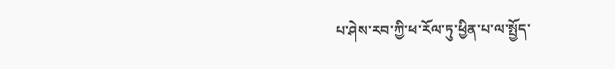པ་ཤེས་རབ་ཀྱི་ཕ་རོལ་ཏུ་ཕྱིན་པ་ལ་སྤྱོད་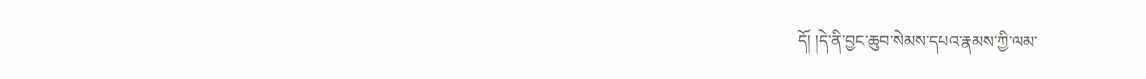དོ། །དེ་ནི་བྱང་ཆུབ་སེམས་དཔའ་རྣམས་ཀྱི་ལམ་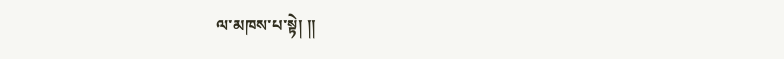ལ་མཁས་པ་སྟེ། །།